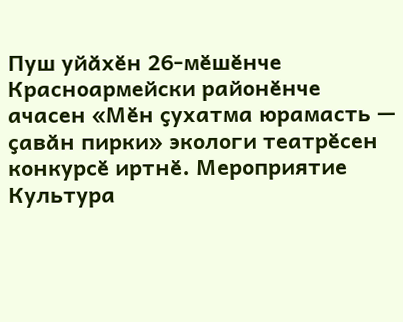Пуш уйӑхӗн 26-мӗшӗнче Красноармейски районӗнче ачасен «Мӗн ҫухатма юрамасть — ҫавӑн пирки» экологи театрӗсен конкурсӗ иртнӗ. Мероприятие Культура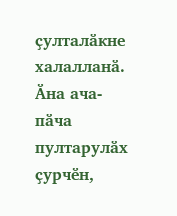ҫулталӑкне халалланӑ. Ӑна ача-пӑча пултарулӑх ҫурчӗн,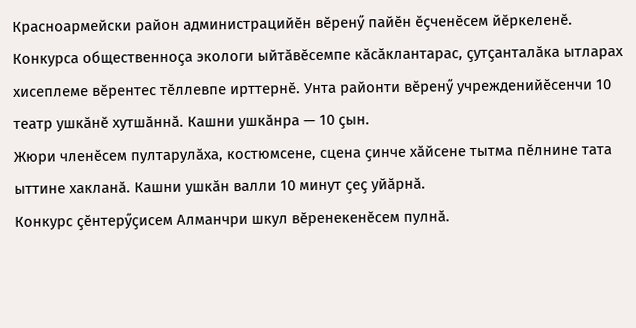Красноармейски район администрацийӗн вӗренӳ пайӗн ӗҫченӗсем йӗркеленӗ.
Конкурса общественноҫа экологи ыйтӑвӗсемпе кӑсӑклантарас, ҫутҫанталӑка ытларах хисеплеме вӗрентес тӗллевпе ирттернӗ. Унта районти вӗренӳ учрежденийӗсенчи 10 театр ушкӑнӗ хутшӑннӑ. Кашни ушкӑнра — 10 ҫын.
Жюри членӗсем пултарулӑха, костюмсене, сцена ҫинче хӑйсене тытма пӗлнине тата ыттине хакланӑ. Кашни ушкӑн валли 10 минут ҫеҫ уйӑрнӑ.
Конкурс ҫӗнтерӳҫисем Алманчри шкул вӗренекенӗсем пулнӑ.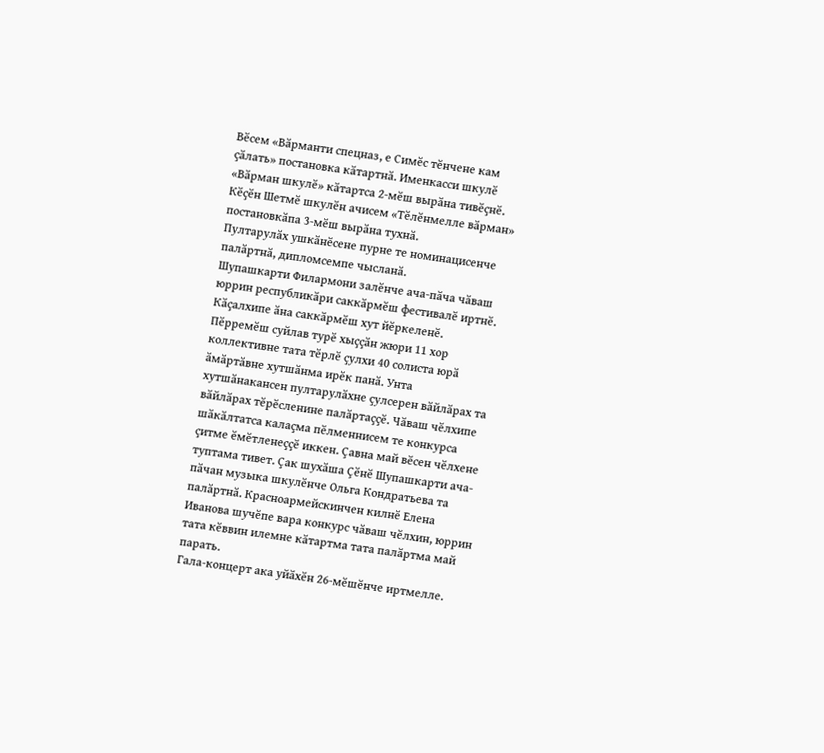Вӗсем «Вӑрманти спецназ, е Симӗс тӗнчене кам ҫӑлать» постановка кӑтартнӑ. Именкасси шкулӗ «Вӑрман шкулӗ» кӑтартса 2-мӗш вырӑна тивӗҫнӗ. Кӗҫӗн Шетмӗ шкулӗн ачисем «Тӗлӗнмелле вӑрман» постановкӑпа 3-мӗш вырӑна тухнӑ.
Пултарулӑх ушкӑнӗсене пурне те номинацисенче палӑртнӑ, дипломсемпе чысланӑ.
Шупашкарти Филармони залӗнче ача-пӑча чӑваш юррин республикӑри саккӑрмӗш фестивалӗ иртнӗ. Кӑҫалхипе ӑна саккӑрмӗш хут йӗркеленӗ.
Пӗрремӗш суйлав турӗ хыҫҫӑн жюри 11 хор коллективне тата тӗрлӗ ҫулхи 40 солиста юрӑ ӑмӑртӑвне хутшӑнма ирӗк панӑ. Унта хутшӑнакансен пултарулӑхне ҫулсерен вӑйлӑрах та вӑйлӑрах тӗрӗсленине палӑртаҫҫӗ. Чӑваш чӗлхипе шӑкӑлтатса калаҫма пӗлменнисем те конкурса ҫитме ӗмӗтленеҫҫӗ иккен. Ҫавна май вӗсен чӗлхене туптама тивет. Ҫак шухӑша Ҫӗнӗ Шупашкарти ача-пӑчан музыка шкулӗнче Ольга Кондратьева та палӑртнӑ. Красноармейскинчен килнӗ Елена Иванова шучӗпе вара конкурс чӑваш чӗлхин, юррин тата кӗввин илемне кӑтартма тата палӑртма май парать.
Гала-концерт ака уйӑхӗн 26-мӗшӗнче иртмелле.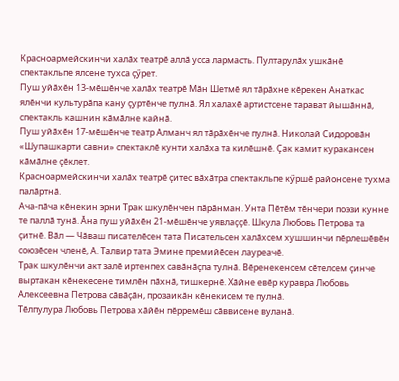Красноармейскинчи халӑх театрӗ аллӑ усса лармасть. Пултарулӑх ушкӑнӗ спектакльпе ялсене тухса ҫӳрет.
Пуш уйӑхӗн 13-мӗшӗнче халӑх театрӗ Мӑн Шетмӗ ял тӑрӑхне кӗрекен Анаткас ялӗнчи культурӑпа кану ҫуртӗнче пулнӑ. Ял халахӗ артистсене тарават йышӑннӑ, спектакль кашнин кӑмӑлне кайнӑ.
Пуш уйӑхӗн 17-мӗшӗнче театр Алманч ял тӑрӑхӗнче пулнӑ. Николай Сидоровӑн «Шупашкарти савни» спектаклӗ кунти халӑха та килӗшнӗ. Ҫак камит куракансен кӑмӑлне ҫӗклет.
Красноармейскинчи халӑх театрӗ ҫитес вӑхӑтра спектакльпе кӳршӗ районсене тухма палӑртнӑ.
Ача-пӑча кӗнекин эрни Трак шкулӗнчен пӑрӑнман. Унта Пӗтӗм тӗнчери поэзи кунне те паллӑ тунӑ. Ӑна пуш уйӑхӗн 21-мӗшӗнче уявлаҫҫӗ. Шкула Любовь Петрова та ҫитнӗ. Вӑл — Чӑваш писателӗсен тата Писательсен халӑхсем хушшинчи пӗрлешӗвӗн союзӗсен членӗ, А. Талвир тата Эмине премийӗсен лауреачӗ.
Трак шкулӗнчи акт залӗ иртенпех савӑнӑҫпа тулнӑ. Вӗренекенсем сӗтелсем ҫинче выртакан кӗнекесене тимлӗн пӑхнӑ, тишкернӗ. Хӑйне евӗр куравра Любовь Алексеевна Петрова сӑвӑҫӑн, прозаикӑн кӗнекисем те пулнӑ.
Тӗлпулура Любовь Петрова хӑйӗн пӗрремӗш сӑввисене вуланӑ.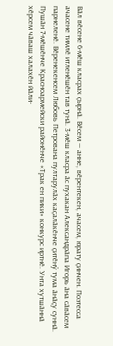Вӑл вӗсене 6-мӗш класрах ҫырнӑ. Вӗсем — анне, вӗрентекен, ачасем, юрату ҫинчен. Поэтесса ачасене тимлӗ итленӗшӗн тав тунӑ. 3-мӗш класра ӑс пухакан Александрӑпа Игорь ӑна сӑвӑсем парнеленӗ. Вӗренекенсем Любовь Петрована пултарулӑх каҫалӑкӗнче ҫитӗнӳ тума ӑнӑҫу суннӑ.
Пушӑн 7-мӗшӗнче Красноармейски районӗнче «Трак ен пики» конкурс иртнӗ. Унта хутшӑннӑ хӗрсем чӑваш халахӗн йӑли-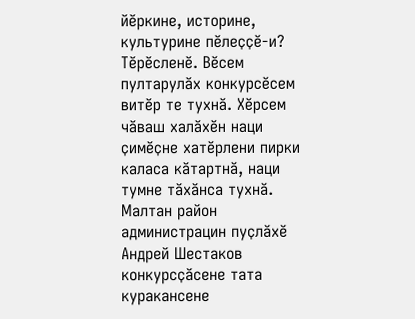йӗркине, историне, культурине пӗлеҫҫӗ-и? Тӗрӗсленӗ. Вӗсем пултарулӑх конкурсӗсем витӗр те тухнӑ. Хӗрсем чӑваш халӑхӗн наци ҫимӗҫне хатӗрлени пирки каласа кӑтартнӑ, наци тумне тӑхӑнса тухнӑ.
Малтан район администрацин пуҫлӑхӗ Андрей Шестаков конкурсҫӑсене тата куракансене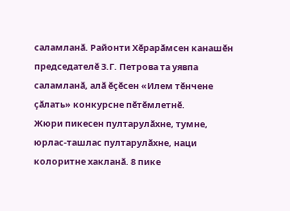саламланӑ. Районти Хӗрарӑмсен канашӗн председателӗ З.Г. Петрова та уявпа саламланӑ, алӑ ӗҫӗсен «Илем тӗнчене ҫӑлать» конкурсне пӗтӗмлетнӗ.
Жюри пикесен пултарулӑхне, тумне, юрлас-ташлас пултарулӑхне, наци колоритне хакланӑ. 8 пике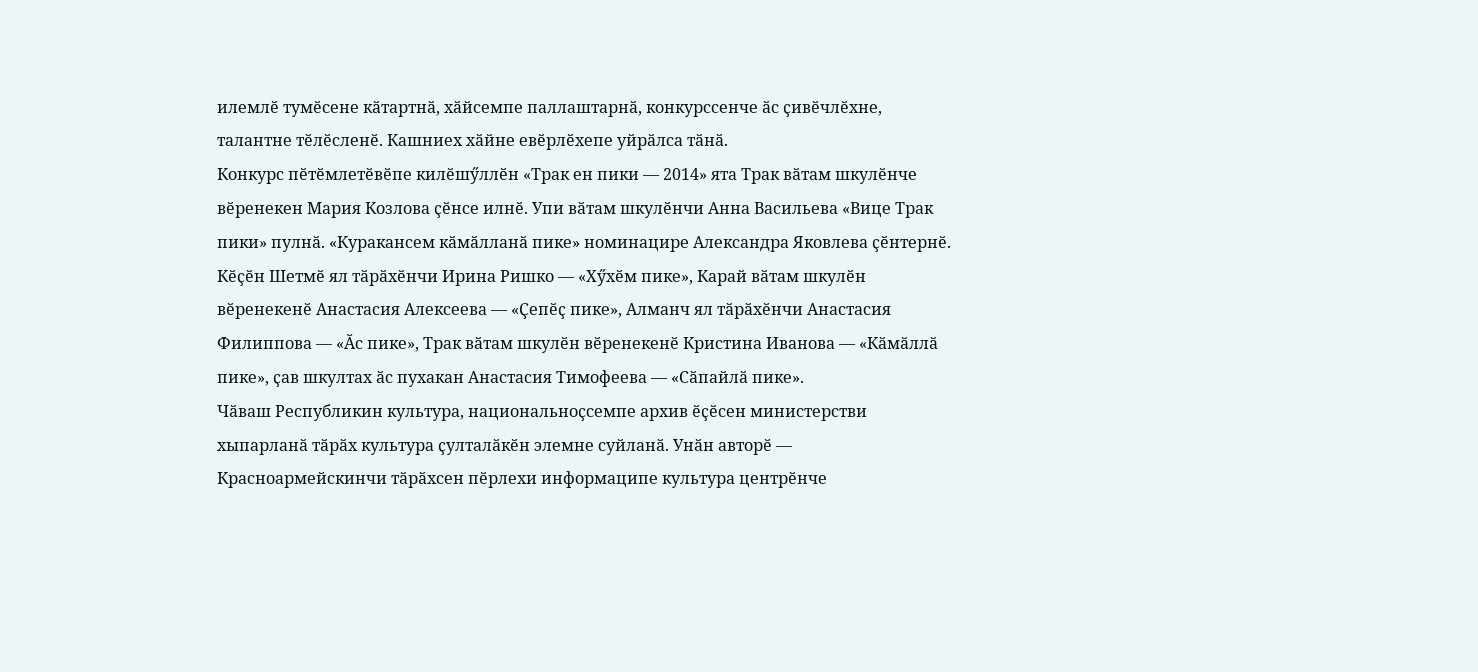илемлӗ тумӗсене кӑтартнӑ, хӑйсемпе паллаштарнӑ, конкурссенче ӑс ҫивӗчлӗхне, талантне тӗлӗсленӗ. Кашниех хӑйне евӗрлӗхепе уйрӑлса тӑнӑ.
Конкурс пӗтӗмлетӗвӗпе килӗшӳллӗн «Трак ен пики — 2014» ята Трак вӑтам шкулӗнче вӗренекен Мария Козлова ҫӗнсе илнӗ. Упи вӑтам шкулӗнчи Анна Васильева «Вице Трак пики» пулнӑ. «Куракансем кӑмӑлланӑ пике» номинацире Александра Яковлева ҫӗнтернӗ. Кӗҫӗн Шетмӗ ял тӑрӑхӗнчи Ирина Ришко — «Хӳхӗм пике», Карай вӑтам шкулӗн вӗренекенӗ Анастасия Алексеева — «Ҫепӗҫ пике», Алманч ял тӑрӑхӗнчи Анастасия Филиппова — «Ӑс пике», Трак вӑтам шкулӗн вӗренекенӗ Кристина Иванова — «Кӑмӑллӑ пике», ҫав шкултах ӑс пухакан Анастасия Тимофеева — «Сӑпайлӑ пике».
Чӑваш Республикин культура, национальноҫсемпе архив ӗҫӗсен министерстви хыпарланӑ тӑрӑх культура ҫулталӑкӗн элемне суйланӑ. Унӑн авторӗ — Красноармейскинчи тӑрӑхсен пӗрлехи информаципе культура центрӗнче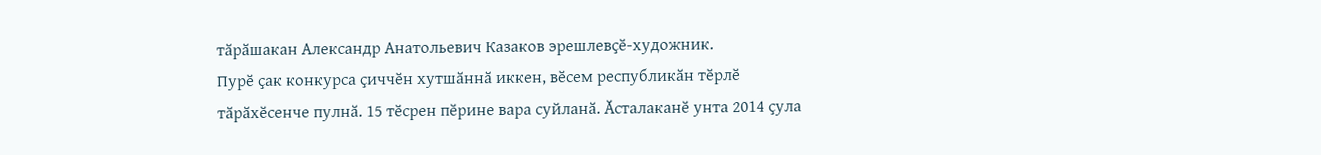тӑрӑшакан Александр Анатольевич Казаков эрешлевҫӗ-художник.
Пурӗ ҫак конкурса ҫиччӗн хутшӑннӑ иккен, вӗсем республикӑн тӗрлӗ тӑрӑхӗсенче пулнӑ. 15 тӗсрен пӗрине вара суйланӑ. Ӑсталаканӗ унта 2014 ҫула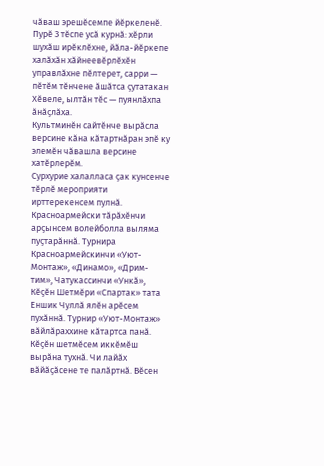чӑваш эрешӗсемпе йӗркеленӗ. Пурӗ 3 тӗспе усӑ курнӑ: хӗрли шухӑш ирӗклӗхне, йӑла-йӗркепе халӑхӑн хӑйнеевӗрлӗхӗн управлӑхне пӗлтерет, сарри — пӗтӗм тӗнчене ӑшӑтса ҫутатакан Хӗвеле, ылтӑн тӗс — пуянлӑхпа ӑнӑҫлӑха.
Культминӗн сайтӗнче вырӑсла версине кӑна кӑтартнӑран эпӗ ку элемӗн чӑвашла версине хатӗрлерӗм.
Сурхурие халалласа ҫак кунсенче тӗрлӗ мероприяти ирттерекенсем пулнӑ. Красноармейски тӑрӑхӗнчи арҫынсем волейболла выляма пуҫтарӑннӑ. Турнира Красноармейскинчи «Уют-Монтаж», «Динамо», «Дрим-тим», Чатукассинчи «Ункӑ», Кӗҫӗн Шетмӗри «Спартак» тата Еншик Чуллӑ ялӗн арӗсем пухӑннӑ. Турнир «Уют-Монтаж» вӑйлӑраххине кӑтартса панӑ. Кӗҫӗн шетмӗсем иккӗмӗш вырӑна тухнӑ. Чи лайӑх вӑйӑҫӑсене те палӑртнӑ. Вӗсен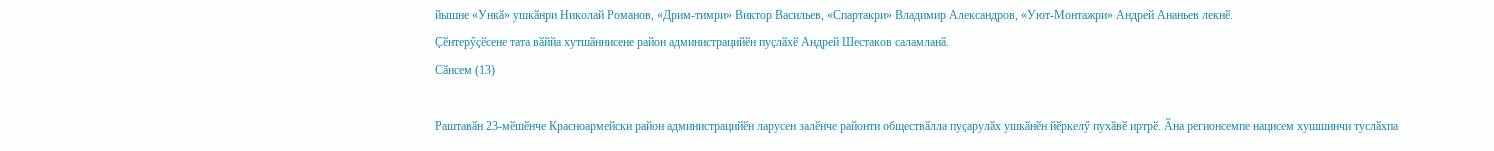йышне «Ункӑ» ушкӑнри Николай Романов, «Дрим-тимри» Виктор Васильев, «Спартакри» Владимир Александров, «Уют-Монтажри» Андрей Ананьев лекнӗ.
Ҫӗнтерӳҫӗсене тата вӑййа хутшӑннисене район администрацийӗн пуҫлӑхӗ Андрей Шестаков саламланӑ.
Сӑнсем (13)

Раштавӑн 23-мӗшӗнче Красноармейски район администрацийӗн ларусен залӗнче районти обществӑлла пуҫарулӑх ушкӑнӗн йӗркелӳ пухӑвӗ иртрӗ. Ӑна регионсемпе нацисем хушшинчи туслӑхпа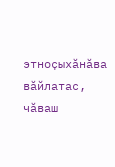этноҫыхӑнӑва вӑйлатас, чӑваш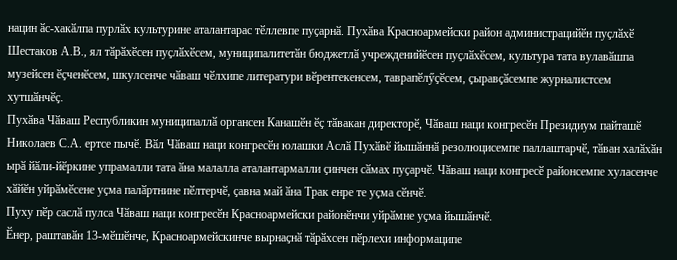нацин ӑс-хакӑлпа пурлӑх культурине аталантарас тӗллевпе пуҫарнӑ. Пухӑва Красноармейски район администрацийӗн пуҫлӑхӗ Шестаков А.В., ял тӑрӑхӗсен пуҫлӑхӗсем, муниципалитетӑн бюджетлӑ учрежденийӗсен пуҫлӑхӗсем, культура тата вулавӑшпа музейсен ӗҫченӗсем, шкулсенче чӑваш чӗлхипе литератури вӗрентекенсем, таврапӗлӳҫӗсем, ҫыравҫӑсемпе журналистсем хутшӑнчӗҫ.
Пухӑва Чӑваш Республикин муниципаллӑ органсен Канашӗн ӗҫ тӑвакан директорӗ, Чӑваш наци конгресӗн Президиум пайташӗ Николаев С.А. ертсе пычӗ. Вӑл Чӑваш наци конгресӗн юлашки Аслӑ Пухӑвӗ йышӑннӑ резолюцисемпе паллаштарчӗ, тӑван халӑхӑн ырӑ йӑли-йӗркине упрамалли тата ӑна малалла аталантармалли ҫинчен сӑмах пуҫарчӗ. Чӑваш наци конгресӗ районсемпе хуласенче хӑйӗн уйрӑмӗсене уҫма палӑртнине пӗлтерчӗ, ҫавна май ӑна Трак енре те уҫма сӗнчӗ.
Пуху пӗр саслӑ пулса Чӑваш наци конгресӗн Красноармейски районӗнчи уйрӑмне уҫма йышӑнчӗ.
Ӗнер, раштавӑн 13-мӗшӗнче, Красноармейскинче вырнаҫнӑ тӑрӑхсен пӗрлехи информаципе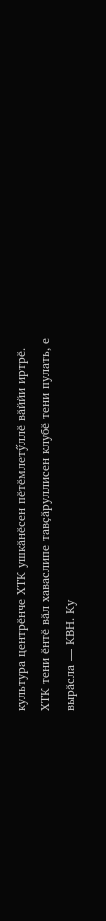культура центрӗнче ХТК ушкӑнӗсен пӗтӗмлетӳллӗ вӑййи иртрӗ. ХТК тени ӗнтӗ вӑл хаваслипе тавҫӑруллисен клубӗ тени пулать, е вырӑсла — КВН. Ку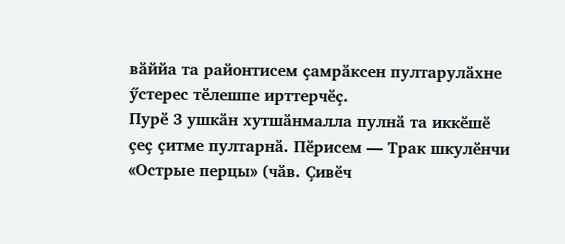вӑййа та районтисем ҫамрӑксен пултарулӑхне ӳстерес тӗлешпе ирттерчӗҫ.
Пурӗ 3 ушкӑн хутшӑнмалла пулнӑ та иккӗшӗ ҫеҫ ҫитме пултарнӑ. Пӗрисем — Трак шкулӗнчи «Острые перцы» (чӑв. Ҫивӗч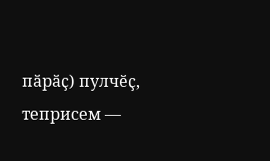пӑрӑҫ) пулчӗҫ, теприсем —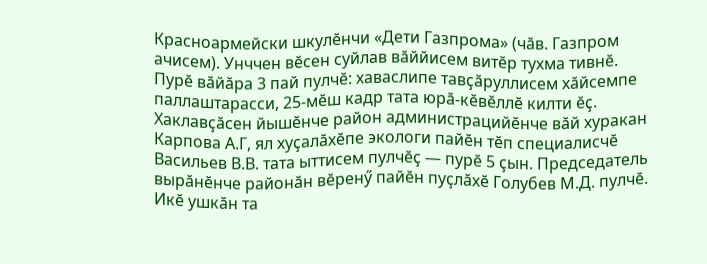Красноармейски шкулӗнчи «Дети Газпрома» (чӑв. Газпром ачисем). Унччен вӗсен суйлав вӑййисем витӗр тухма тивнӗ.
Пурӗ вӑйӑра 3 пай пулчӗ: хаваслипе тавҫӑруллисем хӑйсемпе паллаштарасси, 25-мӗш кадр тата юрӑ-кӗвӗллӗ килти ӗҫ. Хаклавҫӑсен йышӗнче район администрацийӗнче вӑй хуракан Карпова А.Г, ял хуҫалӑхӗпе экологи пайӗн тӗп специалисчӗ Васильев В.В. тата ыттисем пулчӗҫ — пурӗ 5 ҫын. Председатель вырӑнӗнче районӑн вӗренӳ пайӗн пуҫлӑхӗ Голубев М.Д. пулчӗ.
Икӗ ушкӑн та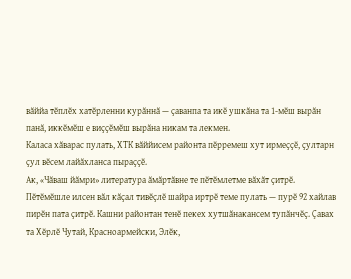вӑййа тӗплӗх хатӗрленни курӑннӑ — ҫаванпа та икӗ ушкӑна та 1-мӗш вырӑн панӑ, иккӗмӗш е виҫҫӗмӗш вырӑна никам та лекмен.
Каласа хӑварас пулать, ХТК вӑййисем районта пӗрремеш хут ирмеҫҫӗ, ҫултарн ҫул вӗсем лайӑхланса пыраҫҫӗ.
Ак, «Чӑваш йӑмри» литература ӑмӑртӑвне те пӗтӗмлетме вӑхӑт ҫитрӗ. Пӗтӗмӗшле илсен вӑл кӑҫал тивӗҫлӗ шайра иртрӗ теме пулать — пурӗ 92 хайлав пирӗн пата ҫитрӗ. Кашни районтан тенӗ пекех хутшӑнакансем тупӑнчӗҫ. Ҫавах та Хӗрлӗ Чутай, Красноармейски, Элӗк,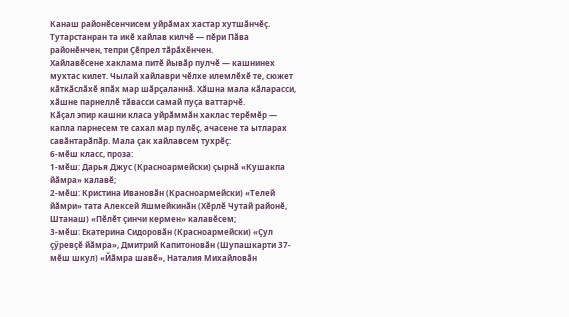Канаш районӗсенчисем уйрӑмах хастар хутшӑнчӗҫ. Тутарстанран та икӗ хайлав килчӗ — пӗри Пӑва районӗнчен, тепри Ҫӗпрел тӑрӑхӗнчен.
Хайлавӗсене хаклама питӗ йывӑр пулчӗ — кашнинех мухтас килет. Чылай хайлаври чӗлхе илемлӗхӗ те, сюжет кӑткӑслӑхӗ япӑх мар шӑрҫаланнӑ. Хӑшна мала кӑларасси, хӑшне парнеллӗ тӑвасси самай пуҫа ваттарчӗ.
Кӑҫал эпир кашни класа уйрӑммӑн хаклас терӗмӗр — капла парнесем те сахал мар пулӗҫ, ачасене та ытларах савӑнтарӑпӑр. Мала ҫак хайлавсем тухрӗҫ:
6-мӗш класс, проза:
1-мӗш: Дарья Джус (Красноармейски) ҫырнӑ «Кушакпа йӑмра» калавӗ;
2-мӗш: Кристина Ивановӑн (Красноармейски) «Телей йӑмри» тата Алексей Яшмейкинӑн (Хӗрлӗ Чутай районӗ, Штанаш) «Пӗлӗт ҫинчи кермен» калавӗсем;
3-мӗш: Екатерина Сидоровӑн (Красноармейски) «Ҫул ҫӳревҫӗ йӑмра», Дмитрий Капитоновӑн (Шупашкарти 37-мӗш шкул) «Йӑмра шавӗ», Наталия Михайловӑн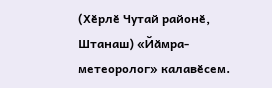(Хӗрлӗ Чутай районӗ, Штанаш) «Йӑмра-метеоролог» калавӗсем.